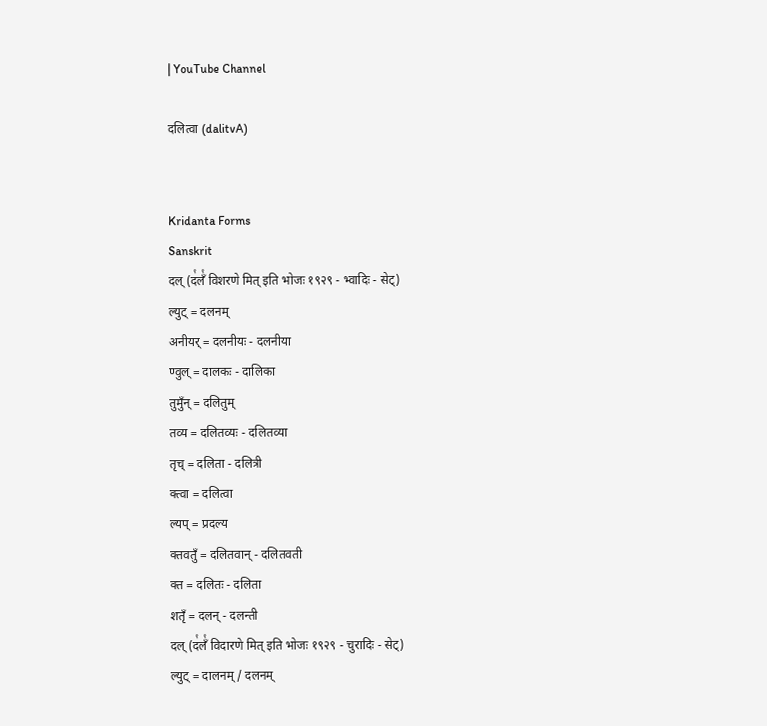| YouTube Channel

दलित्वा (dalitvA)


Kridanta Forms
Sanskrit
दल् (द꣡लँ꣡ विशरणे मित् इति भोजः १९२९ - भ्वादिः - सेट्)
ल्युट् = दलनम्
अनीयर् = दलनीयः - दलनीया
ण्वुल् = दालकः - दालिका
तुमुँन् = दलितुम्
तव्य = दलितव्यः - दलितव्या
तृच् = दलिता - दलित्री
क्त्वा = दलित्वा
ल्यप् = प्रदल्य
क्तवतुँ = दलितवान् - दलितवती
क्त = दलितः - दलिता
शतृँ = दलन् - दलन्ती
दल् (द꣡लँ꣡ विदारणे मित् इति भोजः १९२९ - चुरादिः - सेट्)
ल्युट् = दालनम् / दलनम्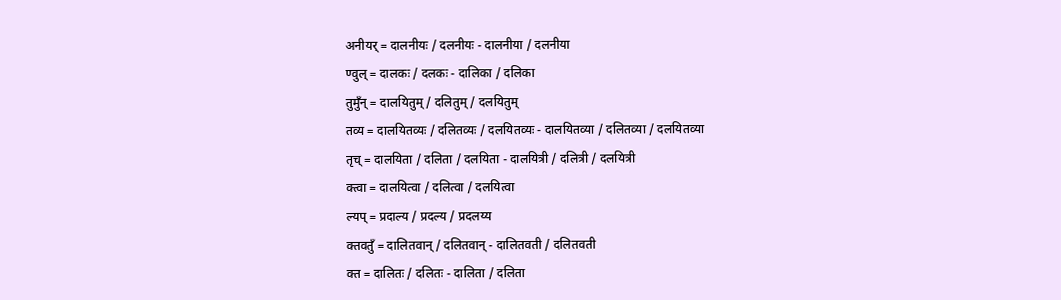अनीयर् = दालनीयः / दलनीयः - दालनीया / दलनीया
ण्वुल् = दालकः / दलकः - दालिका / दलिका
तुमुँन् = दालयितुम् / दलितुम् / दलयितुम्
तव्य = दालयितव्यः / दलितव्यः / दलयितव्यः - दालयितव्या / दलितव्या / दलयितव्या
तृच् = दालयिता / दलिता / दलयिता - दालयित्री / दलित्री / दलयित्री
क्त्वा = दालयित्वा / दलित्वा / दलयित्वा
ल्यप् = प्रदाल्य / प्रदल्य / प्रदलय्य
क्तवतुँ = दालितवान् / दलितवान् - दालितवती / दलितवती
क्त = दालितः / दलितः - दालिता / दलिता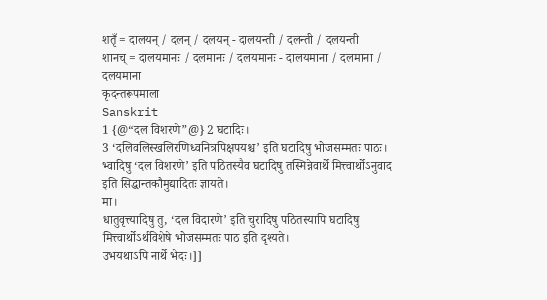शतृँ = दालयन् / दलन् / दलयन् - दालयन्ती / दलन्ती / दलयन्ती
शानच् = दालयमानः / दलमानः / दलयमानः - दालयमाना / दलमाना / दलयमाना
कृदन्तरूपमाला
Sanskrit
1 {@“दल विशरणे”@} 2 घटादिः।
3 ‘दलिवलिस्खलिरणिध्वनित्रपिक्षपयश्च’ इति घटादिषु भोजसम्मतः पाठः।
भ्वादिषु ‘दल विशरणे’ इति पठितस्यैव घटादिषु तस्मिन्नेवार्थे मित्त्वार्थोऽनुवाद इति सिद्धान्तकौमुद्यादितः ज्ञायते।
मा।
धातुवृत्त्यादिषु तु, ‘दल विदारणे’ इति चुरादिषु पठितस्यापि घटादिषु मित्त्वार्थोऽर्थविशेषे भोजसम्मतः पाठ इति दृश्यते।
उभयथाऽपि नार्थे भेदः।]]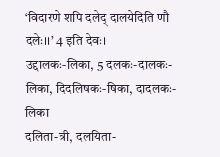‘विदारणे शपि दलेद् दालयेदिति णौ दलेः।।’ 4 इति देवः।
उद्दालकः-लिका, 5 दलकः-दालकः-लिका, दिदलिषकः-षिका, दादलकः-लिका
दलिता-त्री, दलयिता-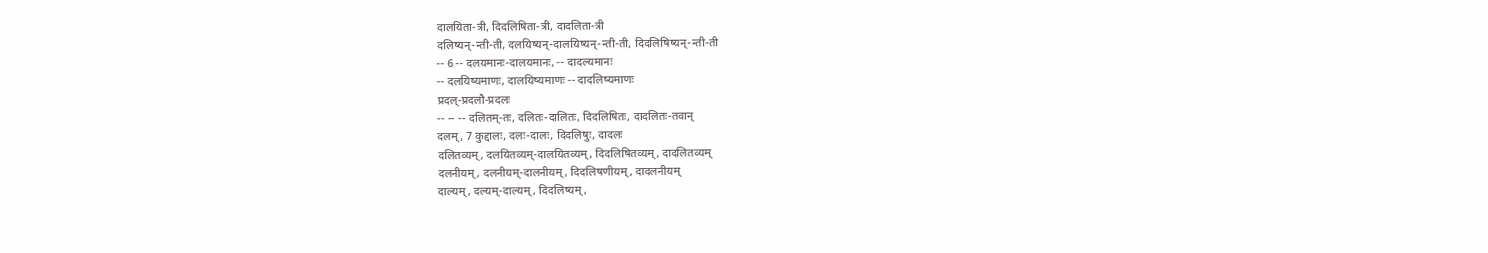दालयिता-त्री, दिदलिषिता-त्री, दादलिता-त्री
दलिष्यन्-न्ती-ती, दलयिष्यन्-दालयिष्यन्-न्ती-ती, दिदलिषिष्यन्-न्ती-ती
-- 6 -- दलयमानः-दालयमानः, -- दादल्यमानः
-- दलयिष्यमाणः, दालयिष्यमाणः -- दादलिष्यमाणः
प्रदल्-प्रदलौ-प्रदलः
-- -- -- दलितम्-तः, दलितः-दालितः, दिदलिषितः, दादलितः-तवान्
दलम्, 7 कुद्दालः, दलः-दालः, दिदलिषुः, दादलः
दलितव्यम्, दलयितव्यम्-दालयितव्यम्, दिदलिषितव्यम्, दादलितव्यम्
दलनीयम्, दलनीयम्-दालनीयम्, दिदलिषणीयम्, दादलनीयम्
दाल्यम्, दल्यम्-दाल्यम्, दिदलिष्यम्,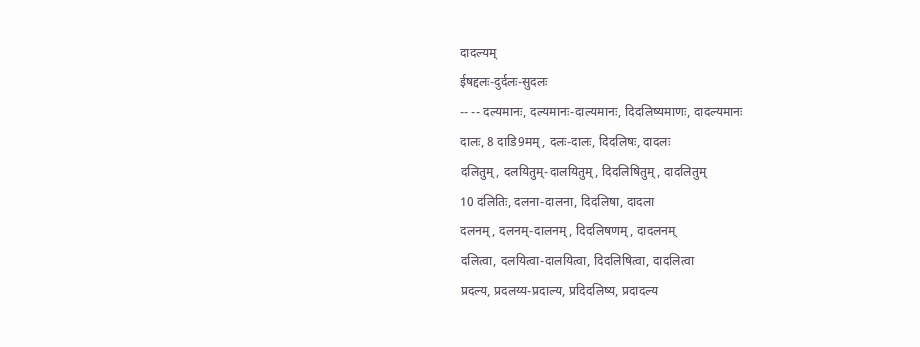दादल्यम्
ईषद्दलः-दुर्दलः-सुदलः
-- -- दल्यमानः, दल्यमानः-दाल्यमानः, दिदलिष्यमाणः, दादल्यमानः
दालः, 8 दाडि9मम्, दलः-दालः, दिदलिषः, दादलः
दलितुम्, दलयितुम्-दालयितुम्, दिदलिषितुम्, दादलितुम्
10 दलितिः, दलना-दालना, दिदलिषा, दादला
दलनम्, दलनम्-दालनम्, दिदलिषणम्, दादलनम्
दलित्वा, दलयित्वा-दालयित्वा, दिदलिषित्वा, दादलित्वा
प्रदल्य, प्रदलय्य-प्रदाल्य, प्रदिदलिष्य, प्रदादल्य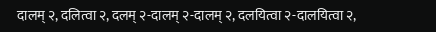दालम् २, दलित्वा २, दलम् २-दालम् २-दालम् २, दलयित्वा २-दालयित्वा २,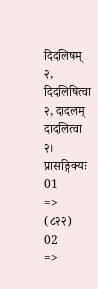दिदलिषम् २, दिदलिषित्वा २, दादलम्
दादलित्वा २।
प्रासङ्गिक्यः
01
=>
(८२२)
02
=>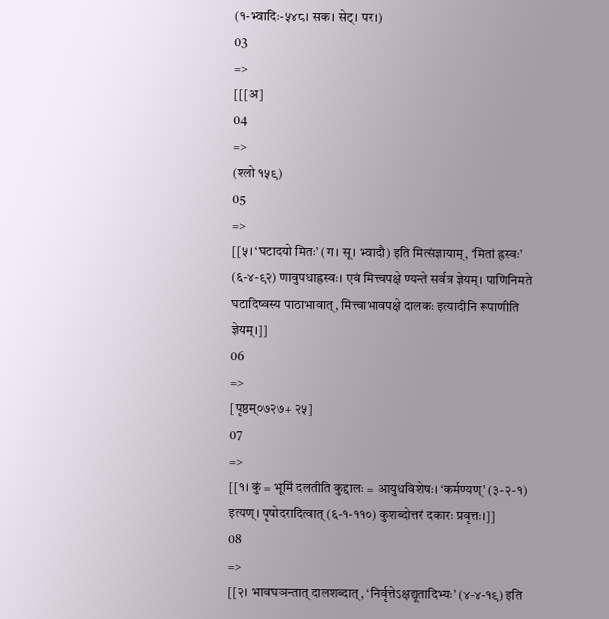(१-भ्वादिः-५४८। सक। सेट्। पर।)
03
=>
[[[अ]
04
=>
(श्लो १५९)
05
=>
[[५। ‘घटादयो मितः’ (ग। सू। भ्वादौ) इति मित्संज्ञायाम्, ‘मितां ह्रस्वः’ (६-४-९२) णावुपधाह्रस्वः। एवं मित्त्वपक्षे ण्यन्ते सर्वत्र ज्ञेयम्। पाणिनिमते घटादिष्वस्य पाठाभावात्, मित्त्वाभावपक्षे दालकः इत्यादीनि रूपाणीति ज्ञेयम्।]]
06
=>
[पृष्ठम्०७२७+ २५]
07
=>
[[१। कुं = भूमिं दलतीति कुद्दालः = आयुधविशेषः। ‘कर्मण्यण्’ (३-२-१) इत्यण्। पृषोदरादित्वात् (६-१-११०) कुशब्दोत्तरं दकारः प्रवृत्तः।]]
08
=>
[[२। भावघञन्तात् दालशब्दात्, ‘निर्वृत्तेऽक्षद्यूतादिभ्यः’ (४-४-१९) इति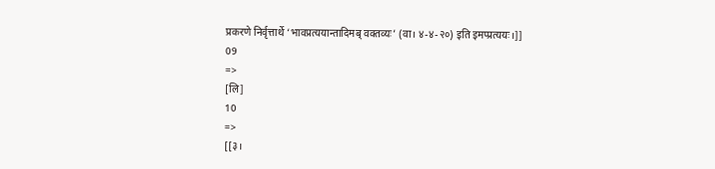प्रकरणे निर्वृत्तार्थे ‘भावप्रत्ययान्तादिमब् वक्तव्यः’ (वा। ४-४-२०) इति इमप्प्रत्ययः।]]
09
=>
[लि]
10
=>
[[३।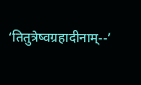‘तितुत्रेष्वग्रहादीनाम्--’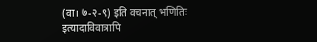(वा। ७-२-९) इति वचनात् भणितिः इत्यादाविवात्रापि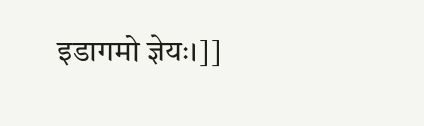इडागमो ज्ञेयः।]]